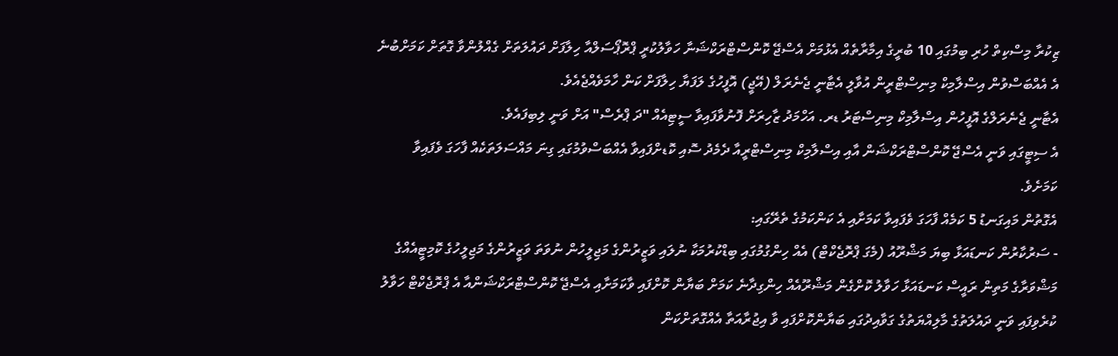ޒިކުރާ މިސްކިތް ހުރި ބިމުގައި 10 ބުރީގެ އިމާރާތެއް އެޅުމަށް އެސްޖޭ ކޮންސްޓްރަކްޝަނާ ހަވާލުކުރީ ޕްރޮޕޯސަލްއާ ހިލާފަށް ދައުލަތަށް ގެއްލުންވާ ގޮތަށް ކަމަށްބުނެ އެ އެއްބަސްވުން އިސްލާމިކް މިނިސްޓްރީން އުވާލީ އެޓާނީ ޖެނެރަލް (އޭޖީ) އޮފީހުގެ ލަފަޔާ ހިލާފަށް ކަން ހާމަވެއްޖެއެވެ.
އެޓާނީ ޖެނެރަލްގެ އޮފީހުން އިސްލާމިކް މިނިސްޓަރު ޑރ. އަހްމަދު ޒާހިރަށް ފޮނުވާފައިވާ ސީޓިއެއް "ދަ ޕްރެސް" އަށް ވަނީ ލިބިފައެވެ.
އެ ސިޓީގައި ވަނީ އެސްޖޭ ކޮންސްޓްރަކްޝަން އާއި އިސްލާމިކް މިނިސްޓްރީއާ ދެމެދު ސޮއި ކޮޑށްފައިވާ އެއްބަސްވުމުގައި ގިނަ މައްސަލަތަކެއް ފާހަގަ ވެފައިވާ ކަމަށެވެ.
އެގޮތުން މައިގަނޑު 5 ކަމެއް ފާހަގަ ވެފައިވާ ކަމަށާއި އެ ކަންކަމުގެ ތެރޭގައި:
- ސަރުކާރުން ކަނޑައަޅާ ބިޔަ މަޝްރޫއު (މެގަ ޕްރޮޖެކްޓް) އެއް ހިންގުމުގައި ބިޑްކުރުމަކާ ނުލައި ވަޒީރުންގެ މަޖިލީހުން ނުވަތަ ވަޒީރުންގެ މަޖިލީހުގެ ކޮމިޓީއެއްގެ މަޝްވަރާގެ މަތިން ރައީސް ކަނޑައަޅާ ހަވާލު ކޮށްގެން މަޝްރޫއެއް ހިންގިދާނެ ކަމަށް ބަޔާން ކޮށްފައި ވާކަމަށާއި އެސްޖޭ ކޮންސްޓްރަކްޝަންއާ އެ ޕްރޮޖެކްޓް ހަވާލު ކުރެވިފައި ވަނީ ދައުލަތުގެ މާލިއްޔަތުގެ ގަވާއިދުގައި ބަޔާންކޮށްފައި ވާ އިޖުރާއަތާ އެއްގޮތަށްކަން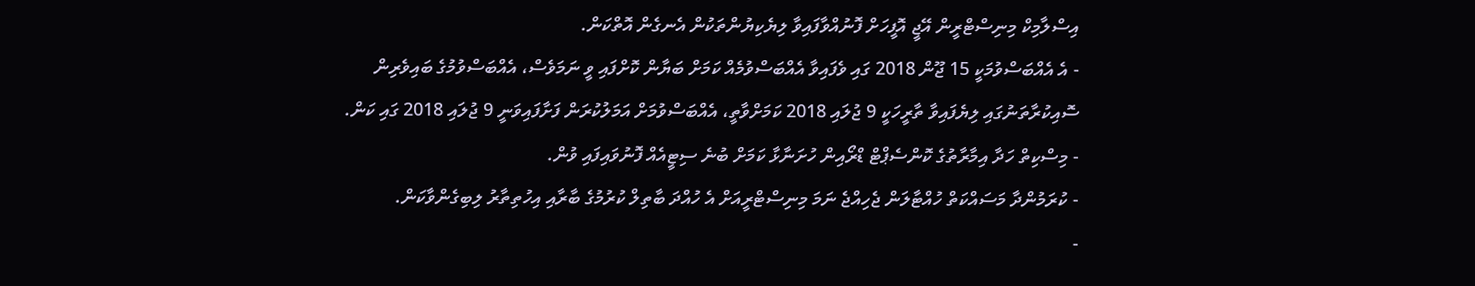އިސްލާމިކް މިނިސްޓްރީން އޭޖީ އޮފީހަށް ފޮނުއްވާފައިވާ ލިޔެކިޔުންތަކުން އެނގެން އޮތްކަން.
- އެ އެއްބަސްވުމަކީ 15 ޖޫން 2018 ގައި ވެފައިވާ އެއްބަސްވުމެއް ކަމަށް ބަޔާން ކޮށްފައި ވީ ނަމަވެސް، އެއްބަސްވުމުގެ ބައިވެރިން ސޮއިކުރާތަނުގައި ލިޔެފައިވާ ތާރީހަކީ 9 ޖުލައި 2018 ކަމަށްވާތީ، އެއްބަސްވުމަށް އަމަލުކުރަން ފަށާފައިވަނީ 9 ޖުލައި 2018 ގައި ކަން.
- މިސްކިތް ހަދާ އިމާރާތުގެ ކޮންސެޕްޓް ޑްރޯއިން ހުށަނާޅާ ކަމަށް ބުނެ ސިޓީއެއް ފޮނުވައިފައި ވުން.
- ކުރަމުންދާ މަސައްކަތް ހުއްޓާލަން ޖެހިއްޖެ ނަމަ މިނިސްޓްރީއަށް އެ ހުއްދަ ބާތިލް ކުރުމުގެ ބާރާއި އިހުތިތާރު ލިބިގެންވާކަން.
-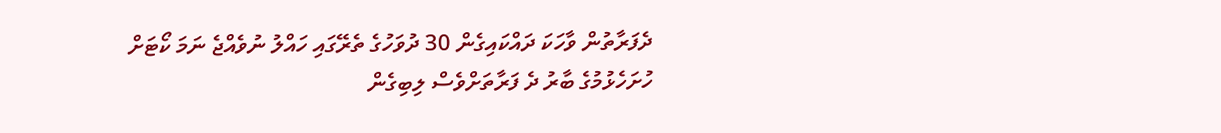ދެފަރާތުން ވާހަކަ ދައްކައިގެން 30 ދުވަހުގެ ތެރޭގައި ހައްލު ނުވެއްޖެ ނަމަ ކޯޓަށް ހުށަހެޅުމުގެ ބާރު ދެ ފަރާތަށްވެސް ލިބިގެން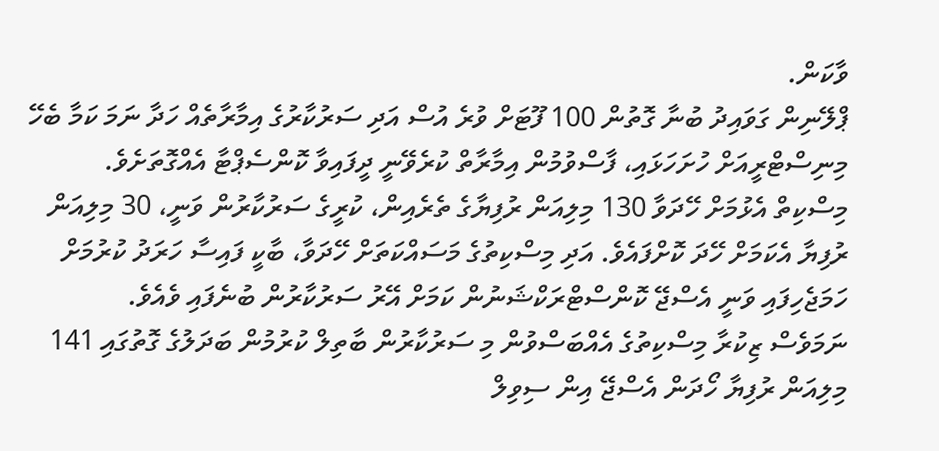ވާކަން.
ޕްލޭނިން ގަވައިދު ބުނާ ގޮތުން 100 ފޫޓަށް ވުރެ އުސް އަދި ސަރުކާރުގެ އިމާރާތެއް ހަދާ ނަމަ ކަމާ ބެހޭ މިނިސްޓްރީއަށް ހުށަހަޅައި، ފާސްވުމުން އިމާރާތް ކުރެވޭނީ ދީފައިވާ ކޮންސެޕްޓާ އެއްގޮތަށެވެ. މިސްކިތް އެޅުމަށް ހޭދަވާ 130 މިލިއަން ރުފިޔާގެ ތެރެއިން، ކުރީގެ ސަރުކާރުން ވަނީ، 30 މިލިއަން ރުފިޔާ އެކަމަށް ހޭދަ ކޮށްފައެވެ. އަދި މިސްކިތުގެ މަސައްކަތަށް ހޭދަވާ، ބާކީ ފައިސާ ހަރަދު ކުރުމަށް ހަމަޖެހިފައި ވަނީ އެސްޖޭ ކޮންސްޓްރަކްޝަނުން ކަމަށް އޭރު ސަރުކާރުން ބުނެފައި ވެއެވެ.
ނަމަވެސް ޒިކުރާ މިސްކިތުގެ އެއްބަސްވުން މި ސަރުކާރުން ބާތިލް ކުރުމުން ބަދަލުގެ ގޮތުގައި 141 މިލިއަން ރުފިޔާ ހޯދަން އެސްޖޭ އިން ސިވިލް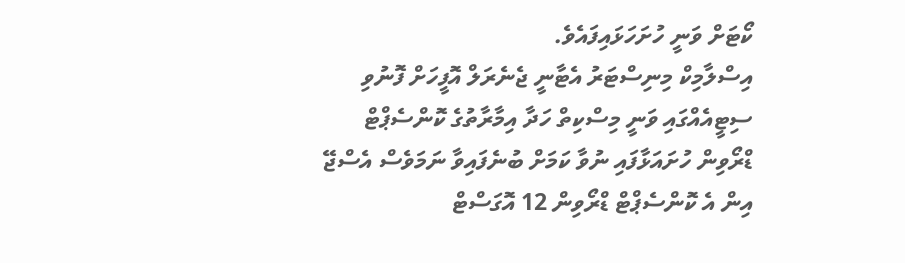ކޯޓަށް ވަނީ ހުށަހަޅައިފައެވެ.
އިސްލާމިކް މިނިސްޓަރު އެޓާނީ ޖެނެރަލް އޮފީހަށް ފޮނުވި ސިޓީއެއްގައި ވަނީ މިސްކިތް ހަދާ އިމާރާތުގެ ކޮންސެޕްޓް ޑްރޯވިން ހުށައަޅާފައި ނުވާ ކަމަށް ބުނެފައިވާ ނަމަވެސް އެސްޖޭ އިން އެ ކޮންސެޕްޓް ޑްރޯވިން 12 އޮގަސްޓް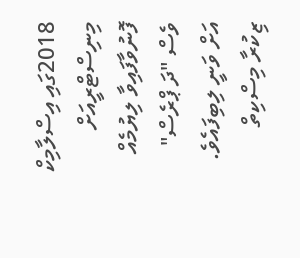2018ގައި އިސްލާމިކް މިނިސްޓްރީއަށް ފޮނުވާފައިވާ ލިޔުމެއް ވެސް "ދަ ޕްރެސް" އަށް ވަނީ ލިބިފައެވެ.
ޒިކުރާ މިސްކިތް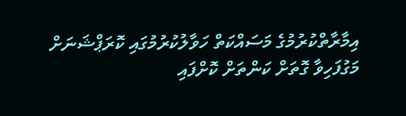އިމާރާތްކުރުމުގެ މަސައްކަތް ހަވާލުކުރުމުގައި ކޮރަޕްޝަނަށް މަގުފަހިވާ ގޮތަށް ކަންތަށް ކޮށްފައި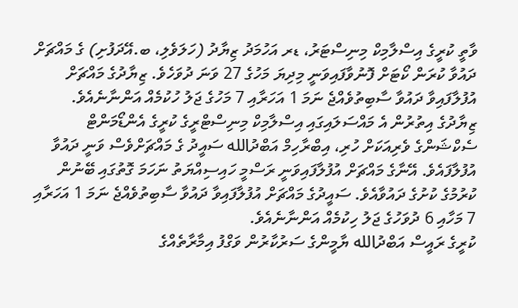ވާތީ ކުރީގެ އިސްލާމިކް މިނިސްޓަރު، ޑރ އަހުމަދު ޒިޔާދު (ހަލަވެލި، ބ.އޭދަފުށި) ގެ މައްޗަށް ދައުވާ ކުރަން ކޯޓަށް ފޮނުވާފައިވަނީ މިދިޔަ މަހުގެ 27 ވަނަ ދުވަހެވެ. ޒިޔާދުގެ މައްޗަށް އުފުލާފައިވާ ދައުވާ ސާބިތުވެއްޖެ ނަމަ 1 އަހަރާއި 7 މަހުގެ ޖަލު ހުކުމެއް އަންނާނެއެވެ.
ޒިޔާދުގެ އިތުރުން އެ މައްސަލައިގައި އިސްލާމިކް މިނިސްޓްރީގެ ކުރީގެ އެންޑޯމަންޓް ސެކްޝަންގެ ވެރިއަކަށް ހުރި، އިބްރާހިމް އަބްދުالله ސައީދު ގެ މައްޗަށްވެސް ވަނީ ދައުވާ އުފުލާފައެވެ. އޭނާގެ މައްޗަށް އުފުލާފައިވަނީ ރަސްމީ ހައިސިއްޔަތު ނަހަމަ ގޮތުގައި ބޭނުން ކުރުމުގެ ކުށުގެ ދައުވާއެވެ. ސައީދުގެ މައްޗަށް އުފުލާފައިވާ ދައުވާ ސާބިތުވެއްޖެ ނަމަ 1 އަހަރާއި 7 މަހާއި 6 ދުވަހުގެ ޖަލު ހިކުމެއް އަންނާނެއެވެ.
ކުރީގެ ރައީސް އަބްދުالله ޔާމީންގެ ސަރުކާރުން ވަގްފު އިމާރާތެއްގެ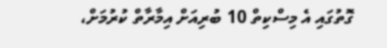ގޮތުގައި އެ މިސްކިތް 10 ބުރިއަށް އިމާރާތް ކުރުމަށް،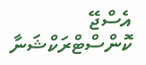އެސްޖޭ ކޮންސްޓްރަކްޝަނާ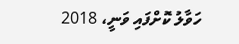ހަވާލު ކޮށްފައި ވަނީ، 2018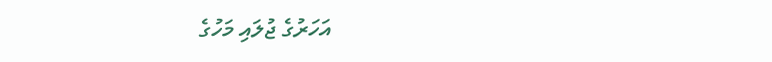އަހަރުގެ ޖުލައި މަހުގެ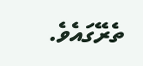ތެރޭގައެވެ.